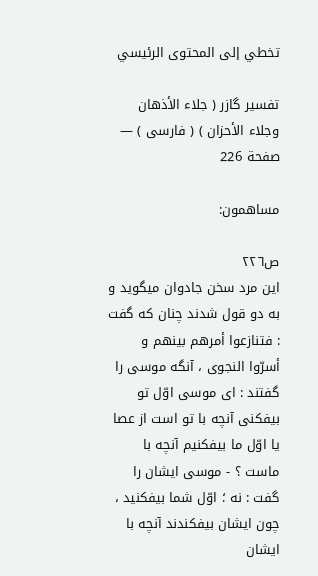تخطي إلى المحتوى الرئيسي

تفسير گازر ( جلاء الأذهان وجلاء الأحزان ) ( فارسى ) — صفحة 226

مساهمون:

ص٢٢٦
اين مرد سخن جادوان ميگويد و به دو قول شدند چنان كه گفت : فتنازعوا أمرهم بينهم و أسرّوا النجوى ، آنگه موسى را گفتند : اى موسى اوّل تو بيفكنى آنچه با تو است از عصا يا اوّل ما بيفكنيم آنچه با ماست ؟ - موسى ايشان را گفت : نه ؛ اوّل شما بيفكنيد ، چون ايشان بيفكندند آنچه با ايشان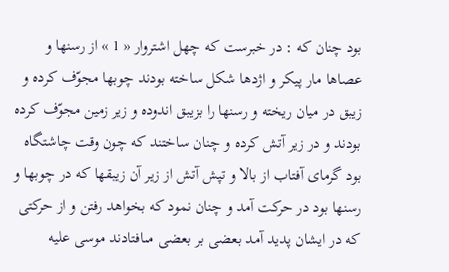بود چنان كه : در خبرست كه چهل اشتروار « 1 » از رسنها و عصاها مار پيكر و اژدها شكل ساخته بودند چوبها مجوّف كرده و زيبق در ميان ريخته و رسنها را بزيبق اندوده و زير زمين مجوّف كرده بودند و در زير آتش كرده و چنان ساختند كه چون وقت چاشتگاه بود گرماى آفتاب از بالا و تپش آتش از زير آن زيبقها كه در چوبها و رسنها بود در حركت آمد و چنان نمود كه بخواهد رفتن و از حركتى كه در ايشان پديد آمد بعضى بر بعضى مىافتادند موسى عليه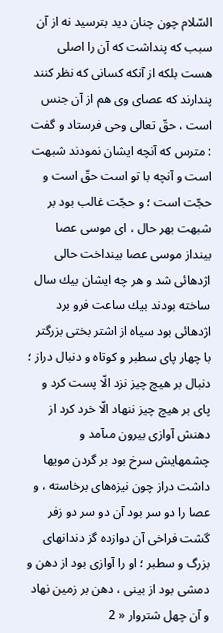السّلام چون چنان ديد بترسيد نه از آن سبب كه پنداشت كه آن را اصلى هست بلكه از آنكه كسانى كه نظر كنند پندارند كه عصاى وى هم از آن جنس است ، حقّ تعالى وحى فرستاد و گفت : مترس كه آنچه ايشان نمودند شبهت است و آنچه با تو است حقّ است و حجّت است ؛ و حجّت غالب بود بر شبهت بهر حال ، اى موسى عصا بينداز موسى عصا بينداخت حالى اژدهائى شد و هر چه ايشان بيك سال ساخته بودند بيك ساعت فرو برد اژدهائى بود سياه از اشتر بختى بزرگتر با چهار پاى سطبر و كوتاه و دنبال دراز ؛ دنبال بر هيچ چيز نزد الّا پست كرد و پاى بر هيچ چيز ننهاد الّا خرد كرد از دهنش آوازى بيرون مىآمد و چشمهايش سرخ بود بر گردن مويها داشت دراز چون نيزه‌هاى برخاسته ، و عصا را دو سر بود آن دو سر دو زفر گشت فراخى آن دوازده گز دندانهاى بزرگ و سطبر ؛ او را آوازى بود از دهن و دمشى بود از بينى ، دهن بر زمين نهاد و آن چهل شتروار « 2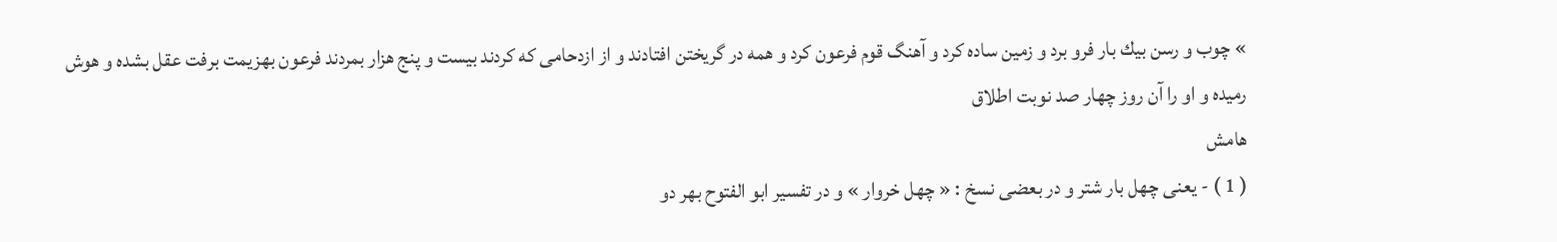» چوب و رسن بيك بار فرو برد و زمين ساده كرد و آهنگ قوم فرعون كرد و همه در گريختن افتادند و از ازدحامى كه كردند بيست و پنج هزار بمردند فرعون بهزيمت برفت عقل بشده و هوش رميده و او را آن روز چهار صد نوبت اطلاق
هامش
( 1 ) - يعنى چهل بار شتر و در بعضى نسخ : « چهل خروار » و در تفسير ابو الفتوح بهر دو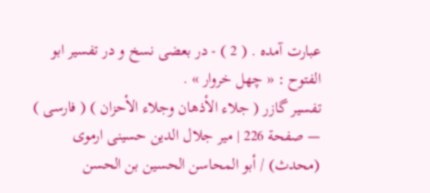عبارت آمده . ( 2 ) - در بعضى نسخ و در تفسير ابو الفتوح : « چهل خروار » .
تفسير گازر ( جلاء الأذهان وجلاء الأحزان ) ( فارسى ) — صفحة 226 | مير جلال الدين حسينى ارموى (محدث) / أبو المحاسن الحسين بن الحسن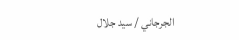الجرجاني / سيد جلال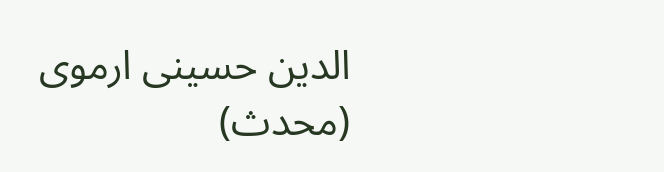الدين حسينى ارموى (محدث)